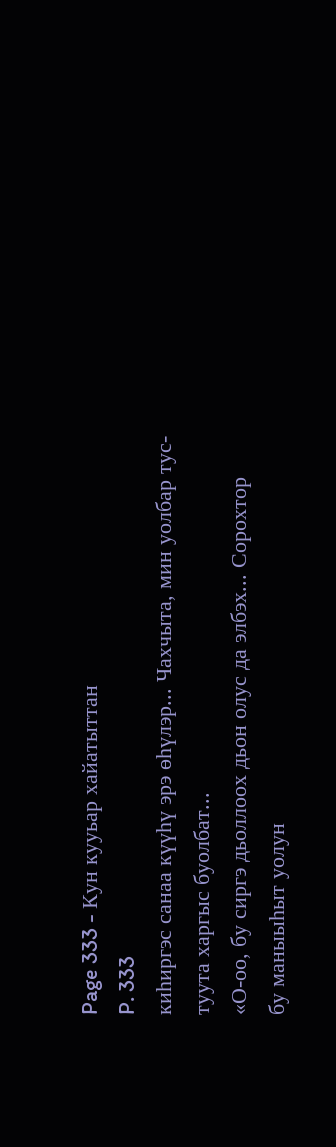Page 333 - Кун кууьар хайатыттан
P. 333
киһиргэс санаа күүһү эрэ өһүлэр... Чахчыта, мин уолбар тус-
туута харгыс буолбат...
«О-оо, бу сиргэ дьоллоох дьон олус да элбэх... Сорохтор
бу маныыһыт уолун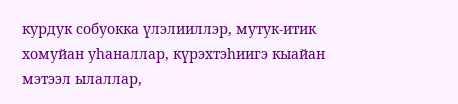курдук собуокка үлэлииллэр, мутук-итик
хомуйан уһаналлар, күрэхтэһиигэ кыайан мэтээл ылаллар,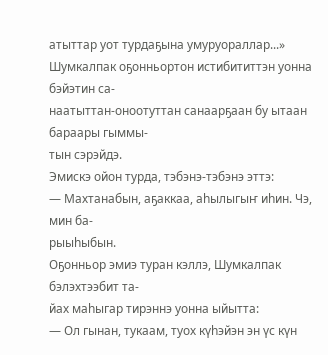атыттар уот турдаҕына умуруораллар...»
Шумкалпак оҕонньортон истибититтэн уонна бэйэтин са-
наатыттан-оноотуттан санаарҕаан бу ытаан бараары гыммы-
тын сэрэйдэ.
Эмискэ ойон турда, тэбэнэ-тэбэнэ эттэ:
— Махтанабын, аҕаккаа, аһылыгыҥ иһин. Чэ, мин ба-
рыыһыбын.
Оҕонньор эмиэ туран кэллэ, Шумкалпак бэлэхтээбит та-
йах маһыгар тирэннэ уонна ыйытта:
— Ол гынан, тукаам, туох күһэйэн эн үс күн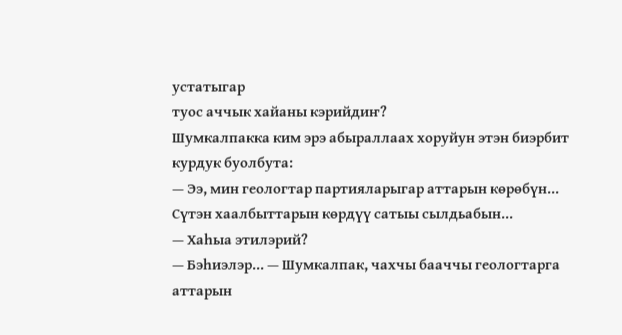устатыгар
туос аччык хайаны кэрийдиҥ?
Шумкалпакка ким эрэ абыраллаах хоруйун этэн биэрбит
курдук буолбута:
— Ээ, мин геологтар партияларыгар аттарын көрөбүн...
Сүтэн хаалбыттарын көрдүү сатыы сылдьабын...
— Хаһыа этилэрий?
— Бэһиэлэр... — Шумкалпак, чахчы бааччы геологтарга
аттарын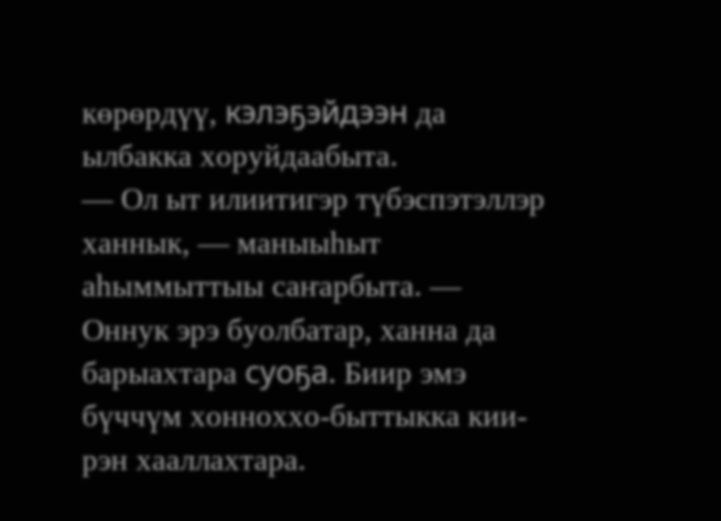көрөрдүү, кэлэҕэйдээн да ылбакка хоруйдаабыта.
— Ол ыт илиитигэр түбэспэтэллэр ханнык, — маныыһыт
аһыммыттыы саҥарбыта. — Оннук эрэ буолбатар, ханна да
барыахтара суоҕа. Биир эмэ бүччүм хонноххо-быттыкка кии-
рэн хааллахтара.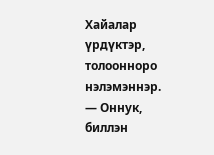Хайалар үрдүктэр, толоонноро нэлэмэннэр.
— Оннук, биллэн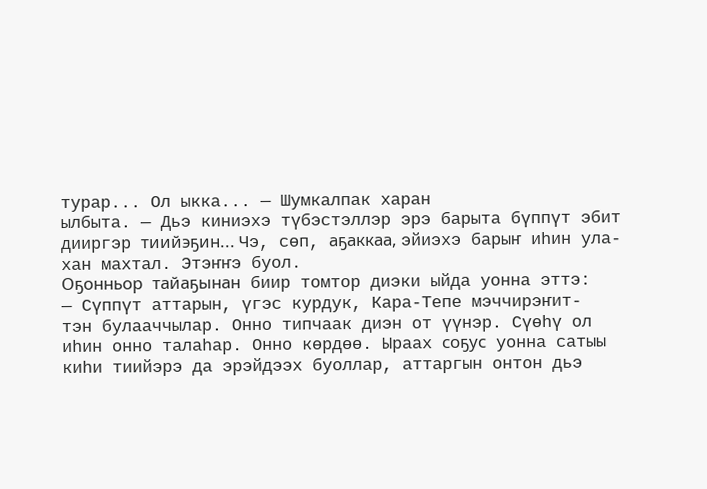турар... Ол ыкка... — Шумкалпак харан
ылбыта. — Дьэ киниэхэ түбэстэллэр эрэ барыта бүппүт эбит
дииргэр тиийэҕин... Чэ, сөп, аҕаккаа, эйиэхэ барыҥ иһин ула-
хан махтал. Этэҥҥэ буол.
Оҕонньор тайаҕынан биир томтор диэки ыйда уонна эттэ:
— Сүппүт аттарын, үгэс курдук, Кара-Тепе мэччирэҥит-
тэн булааччылар. Онно типчаак диэн от үүнэр. Сүөһү ол
иһин онно талаһар. Онно көрдөө. Ыраах соҕус уонна сатыы
киһи тиийэрэ да эрэйдээх буоллар, аттаргын онтон дьэ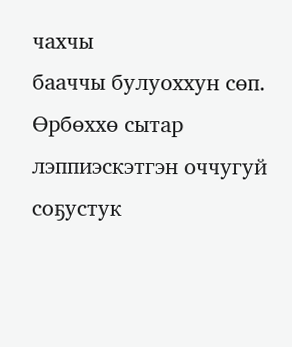чахчы
бааччы булуоххун сөп.
Өрбөххө сытар лэппиэскэтгэн оччугуй соҕустук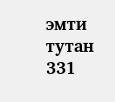эмти тутан
331